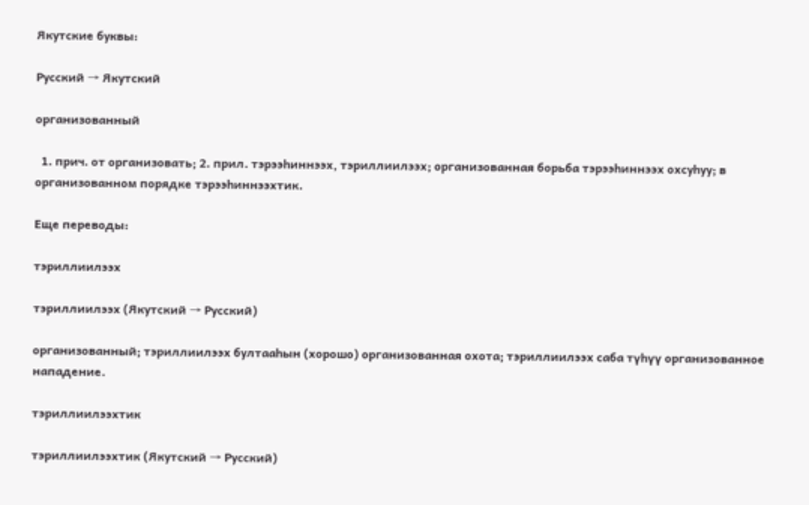Якутские буквы:

Русский → Якутский

организованный

  1. прич. от организовать; 2. прил. тэрээһиннээх, тэриллиилээх; организованная борьба тэрээһиннээх охсуһуу; в организованном порядке тэрээһиннээхтик.

Еще переводы:

тэриллиилээх

тэриллиилээх (Якутский → Русский)

организованный; тэриллиилээх бултааһын (хорошо) организованная охота; тэриллиилээх саба түһүү организованное нападение.

тэриллиилээхтик

тэриллиилээхтик (Якутский → Русский)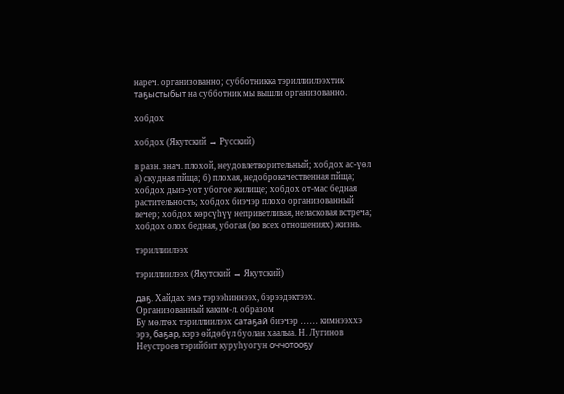нареч. организованно; субботникка тэриллиилээхтик таҕыстыбыт на субботник мы вышли организованно.

хобдох

хобдох (Якутский → Русский)

в разн. знач. плохой, неудовлетворительный; хобдох ас-үөл а) скудная пйща; б) плохая, недоброкачественная пйща; хобдох дьиэ-уот убогое жилище; хобдох от-мас бедная растительность; хобдох биэчэр плохо организованный вечер; хобдох көрсүһүү неприветливая, неласковая встреча; хобдох олох бедная, убогая (во всех отношениях) жизнь.

тэриллиилээх

тэриллиилээх (Якутский → Якутский)

даҕ. Хайдах эмэ тэрээһиннээх, бэрээдэктээх. Организованный каким-л. образом
Бу мөлтөх тэриллиилээх сатаҕай биэчэр …… кимнээххэ эрэ, баҕар, кэрэ өйдөбүл буолан хаалыа. Н. Лугинов
Неустроев тэрийбит куруһуогун оччотооҕу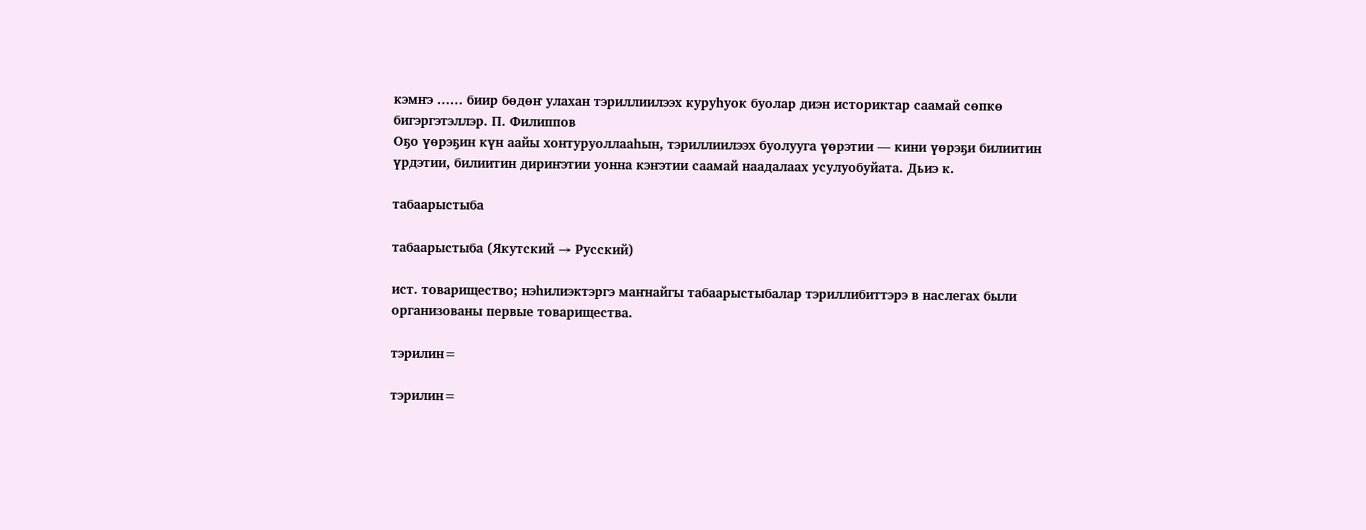кэмҥэ …… биир бөдөҥ улахан тэриллиилээх куруһуок буолар диэн историктар саамай сөпкө бигэргэтэллэр. П. Филиппов
Оҕо үөрэҕин күн аайы хонтуруоллааһын, тэриллиилээх буолууга үөрэтии — кини үөрэҕи билиитин үрдэтии, билиитин дириҥэтии уонна кэҥэтии саамай наадалаах усулуобуйата. Дьиэ к.

табаарыстыба

табаарыстыба (Якутский → Русский)

ист. товарищество; нэһилиэктэргэ маҥнайгы табаарыстыбалар тэриллибиттэрэ в наслегах были организованы первые товарищества.

тэрилин=

тэрилин=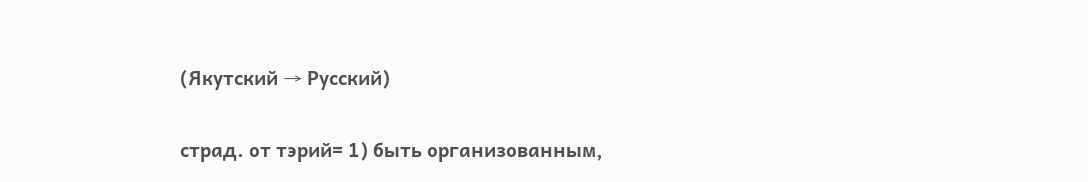(Якутский → Русский)

страд. от тэрий= 1) быть организованным,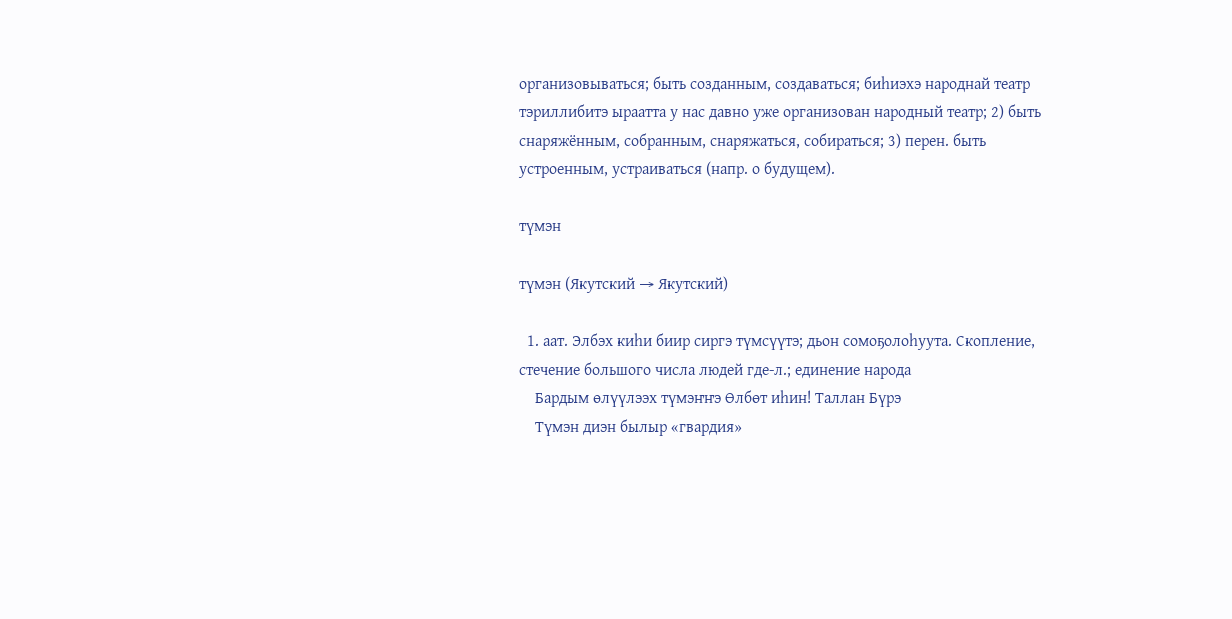организовываться; быть созданным, создаваться; биһиэхэ народнай театр тэриллибитэ ыраатта у нас давно уже организован народный театр; 2) быть снаряжённым, собранным, снаряжаться, собираться; 3) перен. быть устроенным, устраиваться (напр. о будущем).

түмэн

түмэн (Якутский → Якутский)

  1. аат. Элбэх киһи биир сиргэ түмсүүтэ; дьон сомоҕолоһуута. Скопление, стечение большого числа людей где-л.; единение народа
    Бардым өлүүлээх түмэҥҥэ Өлбөт иһин! Таллан Бүрэ
    Түмэн диэн былыр «гвардия»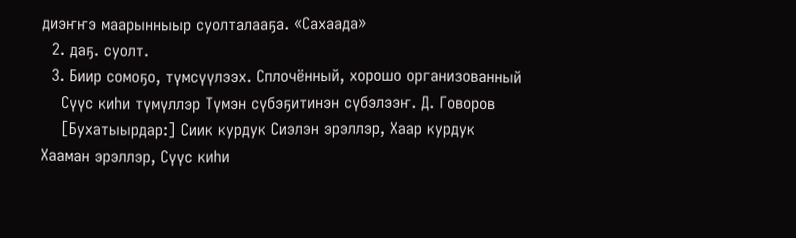диэҥҥэ маарынныыр суолталааҕа. «Сахаада»
  2. даҕ. суолт.
  3. Биир сомоҕо, түмсүүлээх. Сплочённый, хорошо организованный
    Сүүс киһи түмүллэр Түмэн сүбэҕитинэн сүбэлээҥ. Д. Говоров
    [Бухатыырдар:] Сиик курдук Сиэлэн эрэллэр, Хаар курдук Хааман эрэллэр, Сүүс киһи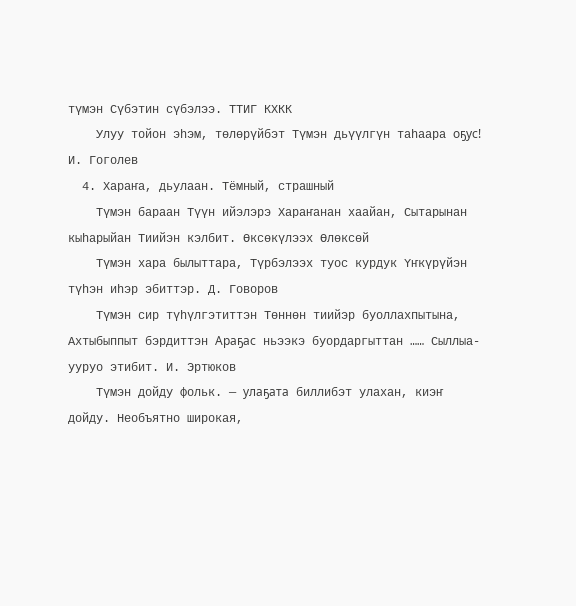түмэн Сүбэтин сүбэлээ. ТТИГ КХКК
    Улуу тойон эһэм, төлөрүйбэт Түмэн дьүүлгүн таһаара оҕус! И. Гоголев
  4. Хараҥа, дьулаан. Тёмный, страшный
    Түмэн бараан Түүн ийэлэрэ Хараҥанан хаайан, Сытарынан кыһарыйан Тиийэн кэлбит. Өксөкүлээх Өлөксөй
    Түмэн хара былыттара, Түрбэлээх туос курдук Үҥкүрүйэн түһэн иһэр эбиттэр. Д. Говоров
    Түмэн сир түһүлгэтиттэн Төннөн тиийэр буоллахпытына, Ахтыбыппыт бэрдиттэн Араҕас ньээкэ буордаргыттан …… Сыллыа-ууруо этибит. И. Эртюков
    Түмэн дойду фольк. — улаҕата биллибэт улахан, киэҥ дойду. Необъятно широкая,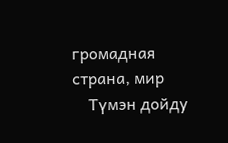громадная страна, мир
    Түмэн дойду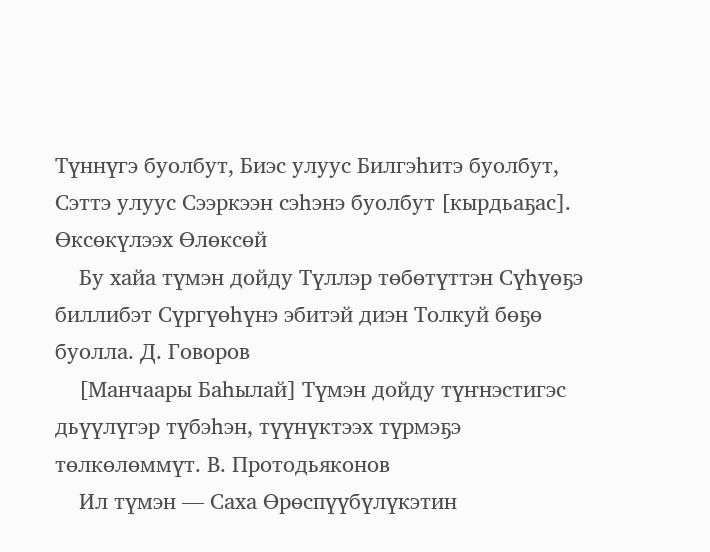Түннүгэ буолбут, Биэс улуус Билгэһитэ буолбут, Сэттэ улуус Сээркээн сэһэнэ буолбут [кырдьаҕас]. Өксөкүлээх Өлөксөй
    Бу хайа түмэн дойду Түллэр төбөтүттэн Сүһүөҕэ биллибэт Сүргүөһүнэ эбитэй диэн Толкуй бөҕө буолла. Д. Говоров
    [Манчаары Баһылай] Түмэн дойду түҥнэстигэс дьүүлүгэр түбэһэн, түүнүктээх түрмэҕэ төлкөлөммүт. В. Протодьяконов
    Ил түмэн — Саха Өрөспүүбүлүкэтин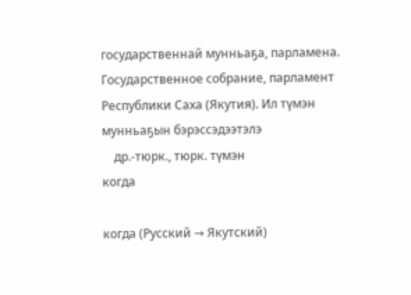государственнай мунньаҕа, парламена. Государственное собрание, парламент Республики Саха (Якутия). Ил түмэн мунньаҕын бэрэссэдээтэлэ
    др.-тюрк., тюрк. түмэн
когда

когда (Русский → Якутский)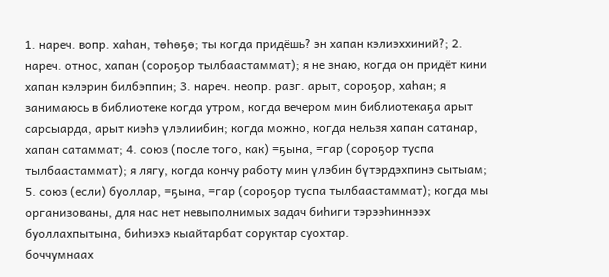1. нареч. вопр. хаһан, төһөҕө; ты когда придёшь? эн хапан кэлиэххиний?; 2. нареч. относ, хапан (сороҕор тылбаастаммат); я не знаю, когда он придёт кини хапан кэлэрин билбэппин; 3. нареч. неопр. разг. арыт, сороҕор, хаһан; я занимаюсь в библиотеке когда утром, когда вечером мин библиотекаҕа арыт сарсыарда, арыт киэһэ үлэлиибин; когда можно, когда нельзя хапан сатанар, хапан сатаммат; 4. союз (после того, как) =ҕына, =гар (сороҕор туспа тылбаастаммат); я лягу, когда кончу работу мин үлэбин бүтэрдэхпинэ сытыам; 5. союз (если) буоллар, =ҕына, =гар (сороҕор туспа тылбаастаммат); когда мы организованы, для нас нет невыполнимых задач биһиги тэрээһиннээх буоллахпытына, биһиэхэ кыайтарбат соруктар суохтар.
боччумнаах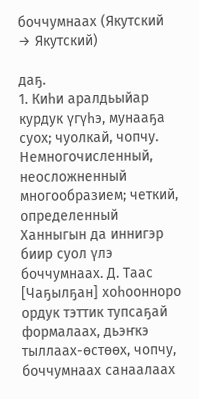боччумнаах (Якутский → Якутский)

даҕ.
1. Киһи аралдьыйар курдук үгүһэ, мунааҕа суох; чуолкай, чопчу. Немногочисленный, неосложненный многообразием; четкий, определенный
Ханныгын да иннигэр биир суол үлэ боччумнаах. Д. Таас
[Чаҕылҕан] хоһоонноро ордук тэттик тупсаҕай формалаах, дьэҥкэ тыллаах-өстөөх, чопчу, боччумнаах санаалаах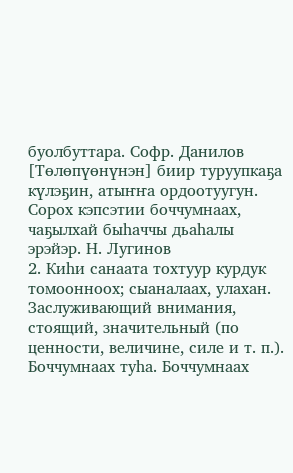буолбуттара. Софр. Данилов
[Төлөпүөнүнэн] биир туруупкаҕа күлэҕин, атыҥҥа ордоотуугун. Сорох кэпсэтии боччумнаах, чаҕылхай быһаччы дьаһалы эрэйэр. Н. Лугинов
2. Киһи санаата тохтуур курдук томоонноох; сыаналаах, улахан. Заслуживающий внимания, стоящий, значительный (по ценности, величине, силе и т. п.). Боччумнаах туһа. Боччумнаах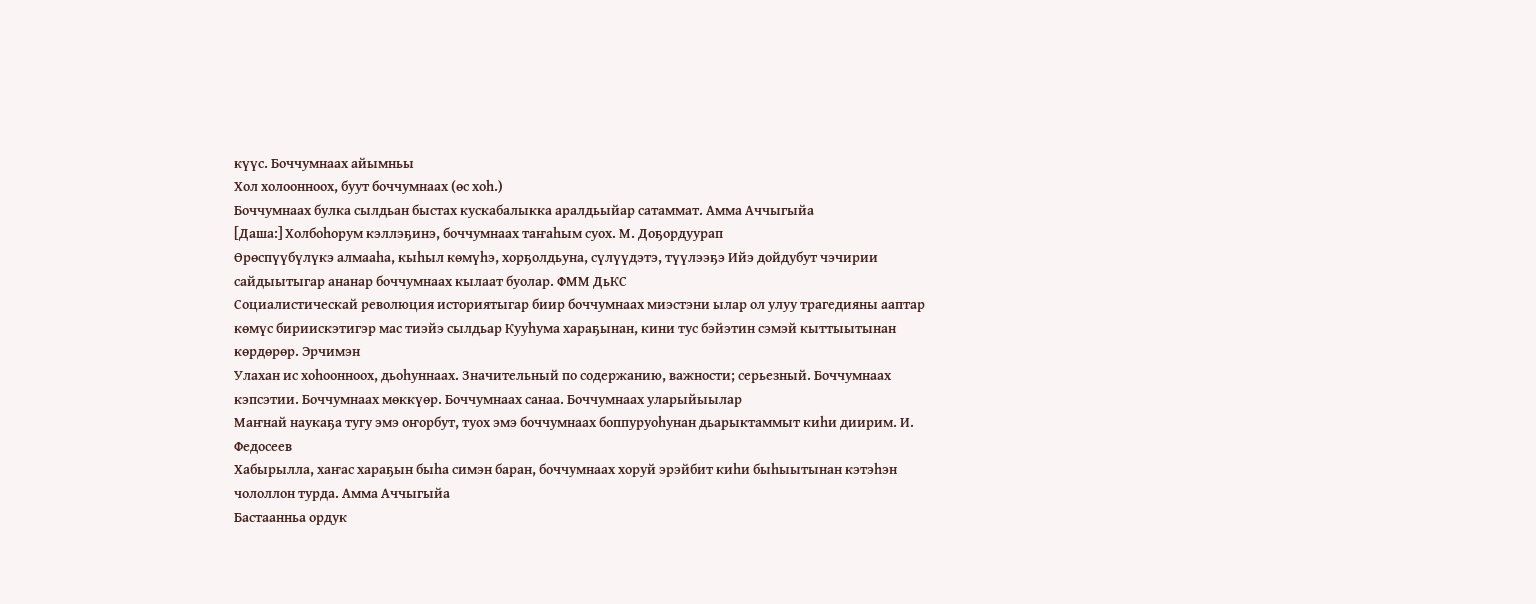күүс. Боччумнаах айымньы
Хол холоонноох, буут боччумнаах (өс хоһ.)
Боччумнаах булка сылдьан быстах кускабалыкка аралдьыйар сатаммат. Амма Аччыгыйа
[Даша:] Холбоһорум кэллэҕинэ, боччумнаах таҥаһым суох. М. Доҕордуурап
Өрөспүүбүлүкэ алмааһа, кыһыл көмүһэ, хорҕолдьуна, сүлүүдэтэ, түүлээҕэ Ийэ дойдубут чэчирии сайдыытыгар ананар боччумнаах кылаат буолар. ФММ ДьКС
Социалистическай революция историятыгар биир боччумнаах миэстэни ылар ол улуу трагедияны ааптар көмүс бириискэтигэр мас тиэйэ сылдьар Кууһума хараҕынан, кини тус бэйэтин сэмэй кыттыытынан көрдөрөр. Эрчимэн
Улахан ис хоһоонноох, дьоһуннаах. Значительный по содержанию, важности; серьезный. Боччумнаах кэпсэтии. Боччумнаах мөккүөр. Боччумнаах санаа. Боччумнаах уларыйыылар
Маҥнай наукаҕа тугу эмэ оҥорбут, туох эмэ боччумнаах боппуруоһунан дьарыктаммыт киһи диирим. И. Федосеев
Хабырылла, хаҥас хараҕын быһа симэн баран, боччумнаах хоруй эрэйбит киһи быһыытынан кэтэһэн чололлон турда. Амма Аччыгыйа
Бастаанньа ордук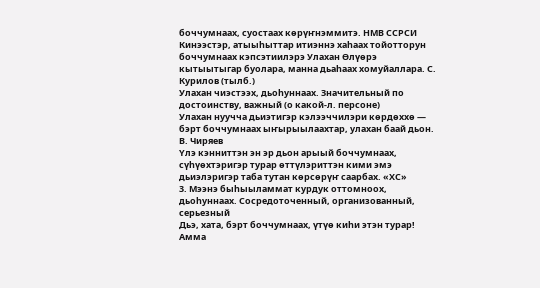боччумнаах, суостаах көрүҥнэммитэ. НМВ ССРСИ
Кинээстэр, атыыһыттар итиэннэ хаһаах тойотторун боччумнаах кэпсэтиилэрэ Улахан Өлүөрэ кытыытыгар буолара, манна дьаһаах хомуйаллара. С. Курилов (тылб.)
Улахан чиэстээх, дьоһуннаах. Значительный по достоинству, важный (о какой-л. персоне)
Улахан нуучча дьиэтигэр кэлээччилэри көрдөххө — бэрт боччумнаах ыҥырыылаахтар, улахан баай дьон. В. Чиряев
Үлэ кэнниттэн эн эр дьон арыый боччумнаах, сүһүөхтэригэр турар өттүлэриттэн кими эмэ дьиэлэригэр таба тутан көрсөрүҥ саарбах. «ХС»
3. Мээнэ быһыыламмат курдук оттомноох, дьоһуннаах. Сосредоточенный, организованный, серьезный
Дьэ, хата, бэрт боччумнаах, үтүө киһи этэн турар! Амма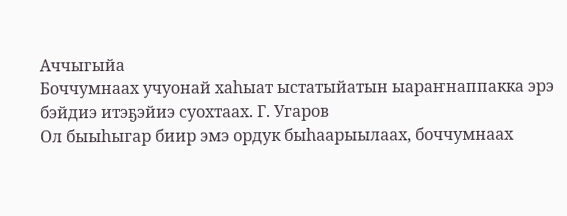Аччыгыйа
Боччумнаах учуонай хаһыат ыстатыйатын ыараҥнаппакка эрэ бэйдиэ итэҕэйиэ суохтаах. Г. Угаров
Ол быыһыгар биир эмэ ордук быһаарыылаах, боччумнаах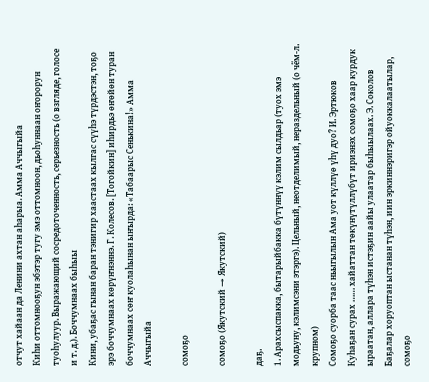отчут хайаан да Ленини ахтан аһарыа. Амма Аччыгыйа
Киһи оттомнооҕун эбэтэр тугу эмэ оттомноон, дьоһуннаан оҥорорун туоһулуур. Выражающий сосредоточенность, серьезность (о взгляде, голосе и т. д.). Боччумнаах быһыы
Кини, убаҕас гынан баран тэнигир хаастаах кылгас сүүһэ түрдэстэн, тоҕо эрэ боччумнаах көрүҥнэннэ. Г. Колесов. [Тогойкин] иһирдьэ өҥөйөн туран боччумнаах сөҥ куолаһынан ыҥырда: «Табаарыс Сенькина!» Амма Аччыгыйа

сомоҕо

сомоҕо (Якутский → Якутский)

даҕ.
1. Арахсыспакка, бытарыйбакка бүтүннүү кэлим сылдьар (туох эмэ модьуну, кэлимсэни этэргэ). Цельный, неотделимый, нераздельный (о чём-л. крупном)
Сомоҕо суорба таас ньыгылын Ама уот күллүө үһү дуо? И. Эртюков
Куһаҕан сурах …… хайаттан төкүнүтүллүбүт ириэнэх сомоҕо хаар курдук ыраатан, аллара түһэн истэҕин аайы улаатар быһыылаах. Э. Соколов
Баҕалар хоруоптан ыстанан түһэн, иин эркиннэригэр ойуоккалаатылар, сомоҕо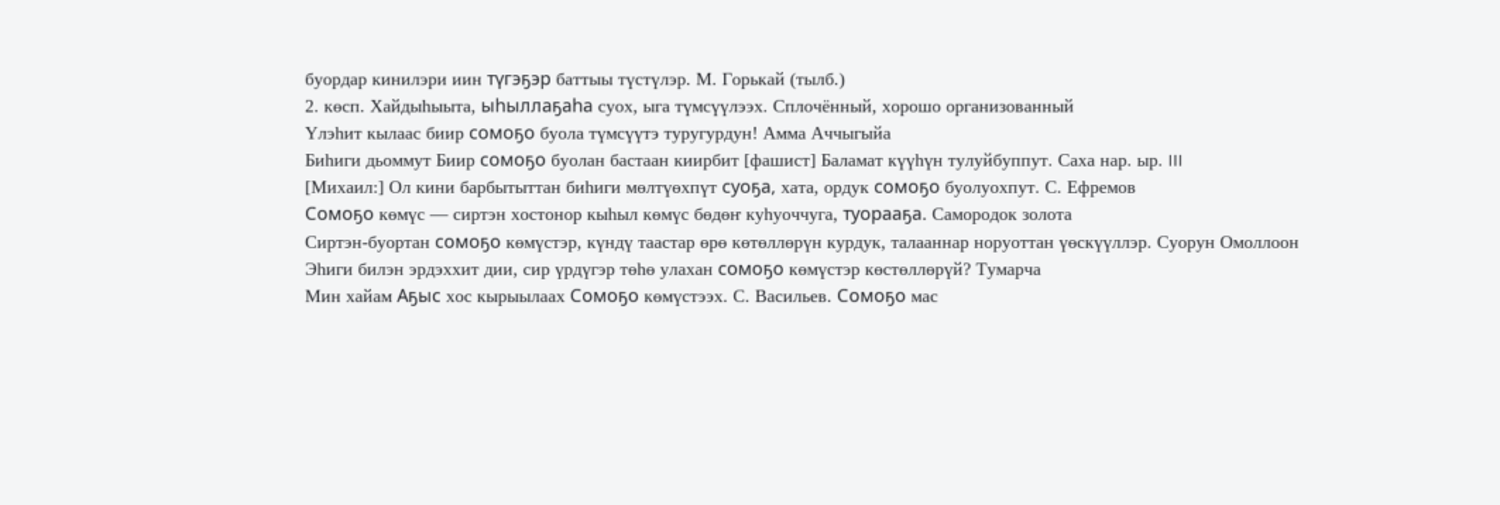буордар кинилэри иин түгэҕэр баттыы түстүлэр. М. Горькай (тылб.)
2. көсп. Хайдыһыыта, ыһыллаҕаһа суох, ыга түмсүүлээх. Сплочённый, хорошо организованный
Үлэһит кылаас биир сомоҕо буола түмсүүтэ туругурдун! Амма Аччыгыйа
Биһиги дьоммут Биир сомоҕо буолан бастаан киирбит [фашист] Баламат күүһүн тулуйбуппут. Саха нар. ыр. III
[Михаил:] Ол кини барбытыттан биһиги мөлтүөхпүт суоҕа, хата, ордук сомоҕо буолуохпут. С. Ефремов
Сомоҕо көмүс — сиртэн хостонор кыһыл көмүс бөдөҥ куһуоччуга, туорааҕа. Самородок золота
Сиртэн-буортан сомоҕо көмүстэр, күндү таастар өрө көтөллөрүн курдук, талааннар норуоттан үөскүүллэр. Суорун Омоллоон
Эһиги билэн эрдэххит дии, сир үрдүгэр төһө улахан сомоҕо көмүстэр көстөллөрүй? Тумарча
Мин хайам Аҕыс хос кырыылаах Сомоҕо көмүстээх. С. Васильев. Сомоҕо мас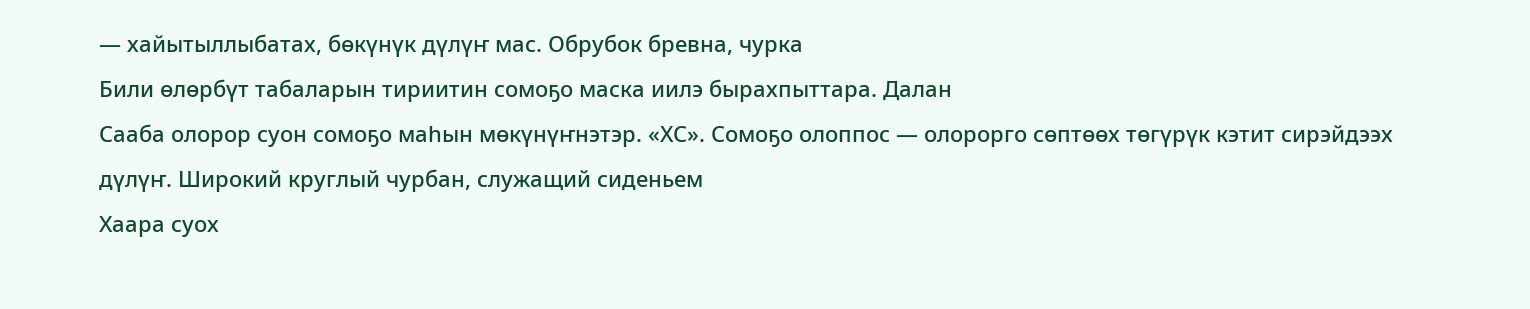— хайытыллыбатах, бөкүнүк дүлүҥ мас. Обрубок бревна, чурка
Били өлөрбүт табаларын тириитин сомоҕо маска иилэ бырахпыттара. Далан
Сааба олорор суон сомоҕо маһын мөкүнүҥнэтэр. «ХС». Сомоҕо олоппос — олорорго сөптөөх төгүрүк кэтит сирэйдээх дүлүҥ. Широкий круглый чурбан, служащий сиденьем
Хаара суох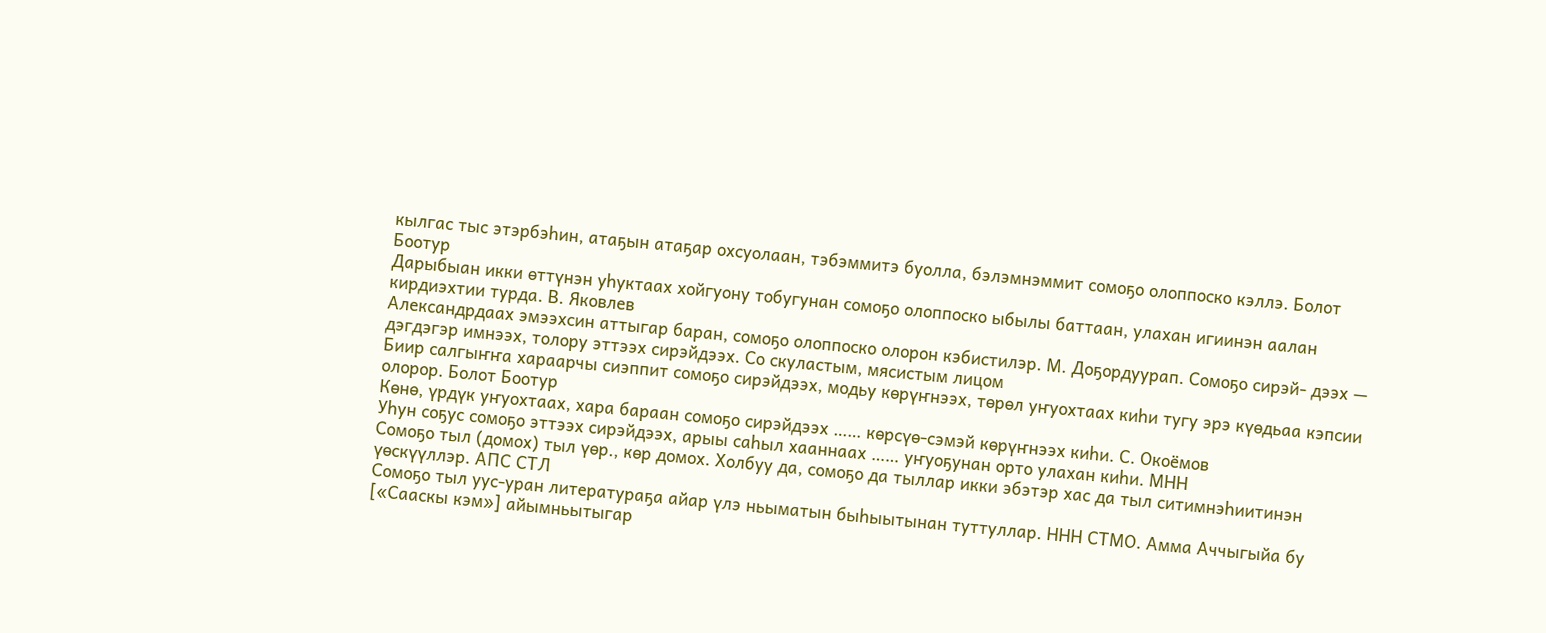кылгас тыс этэрбэһин, атаҕын атаҕар охсуолаан, тэбэммитэ буолла, бэлэмнэммит сомоҕо олоппоско кэллэ. Болот Боотур
Дарыбыан икки өттүнэн уһуктаах хойгуону тобугунан сомоҕо олоппоско ыбылы баттаан, улахан игиинэн аалан кирдиэхтии турда. В. Яковлев
Александрдаах эмээхсин аттыгар баран, сомоҕо олоппоско олорон кэбистилэр. М. Доҕордуурап. Сомоҕо сирэй- дээх — дэгдэгэр имнээх, толору эттээх сирэйдээх. Со скуластым, мясистым лицом
Биир салгыҥҥа хараарчы сиэппит сомоҕо сирэйдээх, модьу көрүҥнээх, төрөл уҥуохтаах киһи тугу эрэ күөдьаа кэпсии олорор. Болот Боотур
Көнө, үрдүк уҥуохтаах, хара бараан сомоҕо сирэйдээх …… көрсүө-сэмэй көрүҥнээх киһи. С. Окоёмов
Уһун соҕус сомоҕо эттээх сирэйдээх, арыы саһыл хааннаах …… уҥуоҕунан орто улахан киһи. МНН
Сомоҕо тыл (домох) тыл үөр., көр домох. Холбуу да, сомоҕо да тыллар икки эбэтэр хас да тыл ситимнэһиитинэн үөскүүллэр. АПС СТЛ
Сомоҕо тыл уус-уран литератураҕа айар үлэ ньыматын быһыытынан туттуллар. ННН СТМО. Амма Аччыгыйа бу [«Сааскы кэм»] айымньытыгар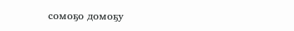сомоҕо домоҕу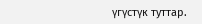үгүстүк туттар.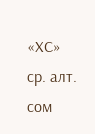«ХС»
ср. алт. сом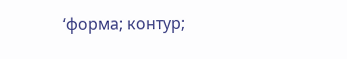‘форма; контур;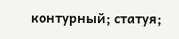контурный; статуя;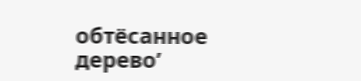обтёсанное дерево’